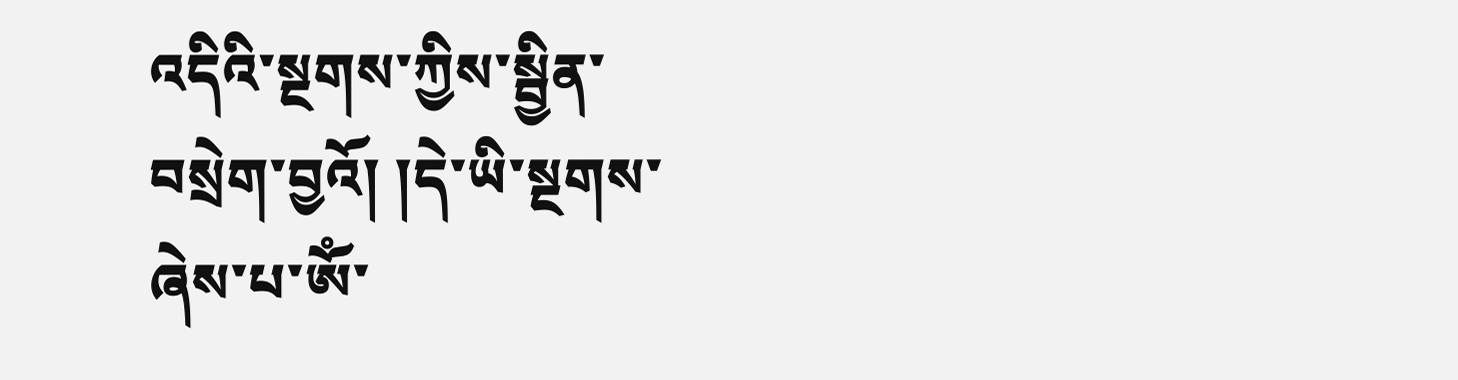འདིའི་སྔགས་ཀྱིས་སྦྱིན་བསྲེག་བྱའོ། །དེ་ཡི་སྔགས་ཞེས་པ་ཨོཾ་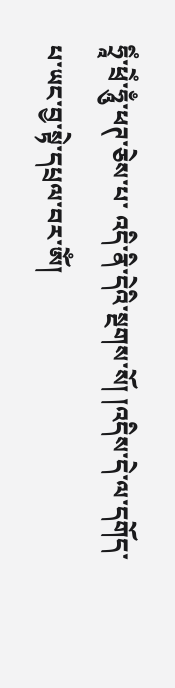ཧྲཱིཾ་ཕྲེཾ་ཧཱུྃ་ཕཊ་ཅེས་པ་ འདི་ནི་དེའི་སྔགས་སོ། །འདིས་དེ་ལ་དགོད་པ་ཡང་བྱ་སྟེ་དཔྲལ་བར་ཨོཾ།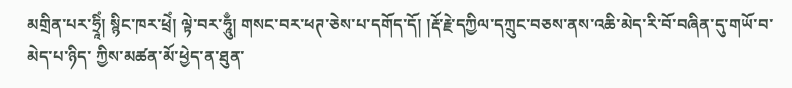མགྲིན་པར་ཧྲཱིཾ། སྙིང་ཁར་ཕྲེཾ། ལྟེ་བར་ཧཱུྃ། གསང་བར་ཕཊ་ཅེས་པ་དགོད་དོ། །རྡོ་རྗེ་དཀྱིལ་དཀྲུང་བཅས་ནས་འཆི་མེད་རི་བོ་བཞིན་དུ་གཡོ་བ་མེད་པ་ཉིད་ ཀྱིས་མཚན་མོ་ཕྱེད་ན་ཐུན་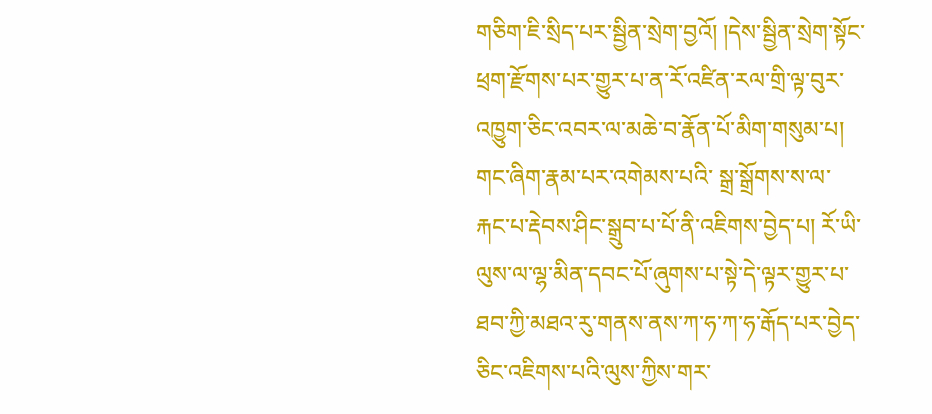གཅིག་ཇི་སྲིད་པར་སྦྱིན་སྲེག་བྱའོ། །དེས་སྦྱིན་སྲེག་སྟོང་ཕྲག་རྫོགས་པར་གྱུར་པ་ན་རོ་འཛིན་རལ་གྲི་ལྟ་བུར་འཁྱུག་ཅིང་འབར་ལ་མཆེ་བ་རྣོན་པོ་མིག་གསུམ་པ། གང་ཞིག་རྣམ་པར་འགེམས་པའི་ སྒྲ་སྒྲོགས་ས་ལ་རྐང་པ་རྡེབས་ཤིང་སྒྲུབ་པ་པོ་ནི་འཇིགས་བྱེད་པ། རོ་ཡི་ལུས་ལ་ལྷ་མིན་དབང་པོ་ཞུགས་པ་སྟེ་དེ་ལྟར་གྱུར་པ་ཐབ་ཀྱི་མཐའ་རུ་གནས་ནས་ཀ་ཧ་ཀ་ཧ་རྒོད་པར་བྱེད་ཅིང་འཇིགས་པའི་ལུས་ཀྱིས་གར་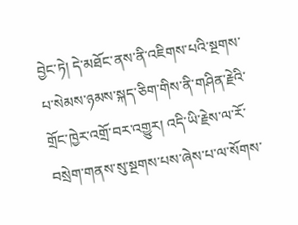བྱེང་ཏེ། དེ་མཐོང་ནས་ནི་འཇིགས་པའི་སྔགས་པ་སེམས་ཉམས་སྐད་ཅིག་གིས་ནི་གཤིན་རྗེའི་གྲོང་ཁྱེར་འགྲོ་བར་འགྱུར། འདི་ཡི་རྗེས་ལ་རོ་བསྲེག་གནས་སུ་སྔགས་པས་ཞེས་པ་ལ་སོགས་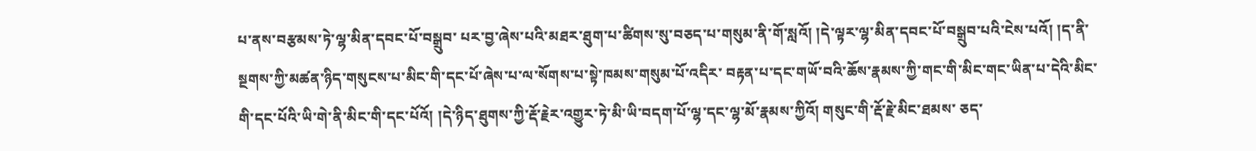པ་ནས་བརྩམས་ཏེ་ལྷ་མིན་དབང་པོ་བསྒྲུབ་ པར་བྱ་ཞེས་པའི་མཐར་ཐུག་པ་ཚིགས་སུ་བཅད་པ་གསུམ་ནི་གོ་སླའོ། །དེ་ལྟར་ལྷ་མིན་དབང་པོ་བསྒྲུབ་པའི་ངེས་པའོ། །ད་ནི་སྔགས་ཀྱི་མཚན་ཉིད་གསུངས་པ་མིང་གི་དང་པོ་ཞེས་པ་ལ་སོགས་པ་སྟེ་ཁམས་གསུམ་པོ་འདིར་ བརྟན་པ་དང་གཡོ་བའི་ཆོས་རྣམས་ཀྱི་གང་གི་མིང་གང་ཡིན་པ་དེའི་མིང་གི་དང་པོའི་ཡི་གེ་ནི་མིང་གི་དང་པོའོ། །དེ་ཉིད་ཐུགས་ཀྱི་རྡོ་རྗེར་འགྱུར་ཏེ་མི་ཡི་བདག་པོ་ལྷ་དང་ལྷ་མོ་རྣམས་ཀྱིའོ། གསུང་གི་རྡོ་རྗེ་མིང་ཐམས་ ཅད་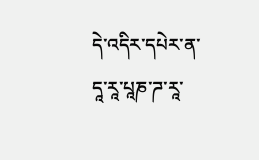དེ་འདིར་དཔེར་ན་དཱ་རཱ་པཱཎ་ཌ་རཱ་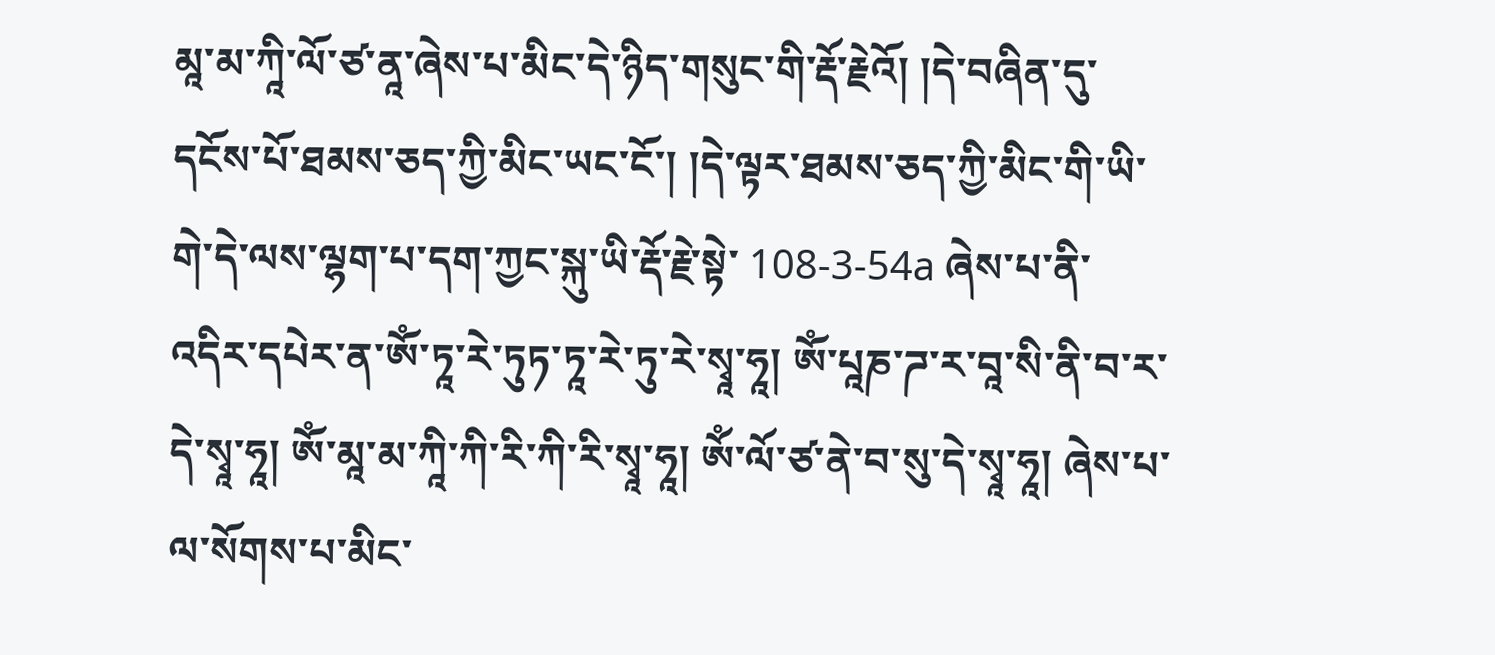མཱ་མ་ཀཱི་ལོ་ཙ་ནཱ་ཞེས་པ་མིང་དེ་ཉིད་གསུང་གི་རྡོ་རྗེའོ། །དེ་བཞིན་དུ་དངོས་པོ་ཐམས་ཅད་ཀྱི་མིང་ཡང་ངོ་། །དེ་ལྟར་ཐམས་ཅད་ཀྱི་མིང་གི་ཡི་གེ་དེ་ལས་ལྷག་པ་དག་ཀྱང་སྐུ་ཡི་རྡོ་རྗེ་སྟེ་ 108-3-54a ཞེས་པ་ནི་འདིར་དཔེར་ན་ཨོཾ་ཏཱ་རེ་ཏུཏ་ཏཱ་རེ་ཏུ་རེ་སྭཱ་ཧཱ། ཨོཾ་པཱཎ་ཌ་ར་བཱ་སི་ནི་བ་ར་དེ་སྭཱ་ཧཱ། ཨོཾ་མཱ་མ་ཀཱི་ཀི་རི་ཀི་རི་སྭཱ་ཧཱ། ཨོཾ་ལོ་ཙ་ནེ་བ་སུ་དེ་སྭཱ་ཧཱ། ཞེས་པ་ལ་སོགས་པ་མིང་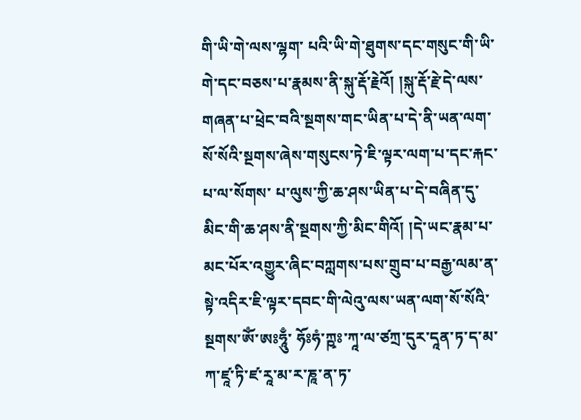གི་ཡི་གེ་ལས་ལྷག་ པའི་ཡི་གེ་ཐུགས་དང་གསུང་གི་ཡི་གེ་དང་བཅས་པ་རྣམས་ནི་སྐུ་རྡོ་རྗེའོ། །སྐུ་རྡོ་རྗེ་དེ་ལས་གཞན་པ་ཕྲེང་བའི་སྔགས་གང་ཡིན་པ་དེ་ནི་ཡན་ལག་སོ་སོའི་སྔགས་ཞེས་གསུངས་ཏེ་ཇི་ལྟར་ལག་པ་དང་རྐང་པ་ལ་སོགས་ པ་ལུས་ཀྱི་ཆ་ཤས་ཡིན་པ་དེ་བཞིན་དུ་མིང་གི་ཆ་ཤས་ནི་སྔགས་ཀྱི་མིང་གིའོ། །དེ་ཡང་རྣམ་པ་མང་པོར་འགྱུར་ཞིང་བཀླགས་པས་གྲུབ་པ་བརྒྱ་ལམ་ན་སྟེ་འདིར་ཇི་ལྟར་དབང་གི་ལེའུ་ལས་ཡན་ལག་སོ་སོའི་སྔགས་ཨོཾ་ཨཿཧཱུྃ་ ཧོཿཧཾ་ཀྵཿ་ཀཱ་ལ་ཙཀྲ་དུར་དཱན་ཏ་ད་མ་ཀ་ཛཱ་ཏི་ཛ་རཱ་མ་ར་ཎཱ་ན་ཏ་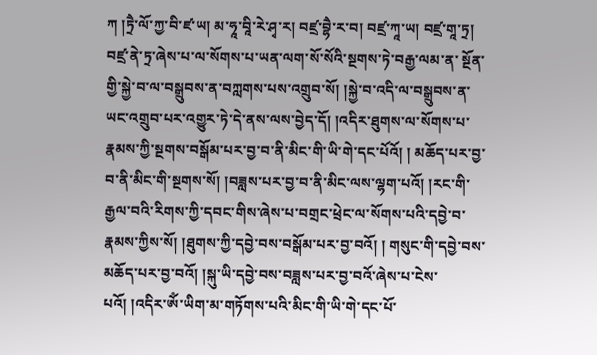ཀ །ཏྲཻ་ལོ་ཀྱ་བི་ཛ་ཡ། མ་ཧཱ་བཱི་རེ་ཤྭ་ར། བཛྲ་བྷཻ་ར་བ། བཛྲ་ཀཱ་ཡ། བཛྲ་གཱ་ཏྲ། བཛྲ་ནེ་ཏྲ་ཞེས་པ་ལ་སོགས་པ་ཡན་ལག་སོ་སོའི་སྔགས་ཏེ་བརྒྱ་ལམ་ན་ སྔོན་གྱི་སྐྱེ་བ་ལ་བསྒྲུབས་ན་བཀླགས་པས་འགྲུབ་སོ། །སྐྱེ་བ་འདི་ལ་བསྒྲུབས་ན་ཡང་འགྲུབ་པར་འགྱུར་ཏེ་དེ་ནས་ལས་བྱེད་དོ། །འདིར་ཐུགས་ལ་སོགས་པ་རྣམས་ཀྱི་སྔགས་བསྒོམ་པར་བྱ་བ་ནི་མིང་གི་ཡི་གེ་དང་པོའོ། ། མཆོད་པར་བྱ་བ་ནི་མིང་གི་སྔགས་སོ། །བཟླས་པར་བྱ་བ་ནི་མིང་ལས་ལྷག་པའོ། །རང་གི་རྒྱལ་བའི་རིགས་ཀྱི་དབང་གིས་ཞེས་པ་བགྲང་ཕྲེང་ལ་སོགས་པའི་དབྱེ་བ་རྣམས་ཀྱིས་སོ། །ཐུགས་ཀྱི་དབྱེ་བས་བསྒོམ་པར་བྱ་བའོ། ། གསུང་གི་དབྱེ་བས་མཆོད་པར་བྱ་བའོ། །སྐུ་ཡི་དབྱེ་བས་བཟླས་པར་བྱ་བའོ་ཞེས་པ་ངེས་པའོ། །འདིར་ཨོཾ་ཡིག་མ་གཏོགས་པའི་མིང་གི་ཡི་གེ་དང་པོ་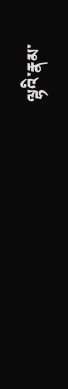ལྷའི་རྣམ་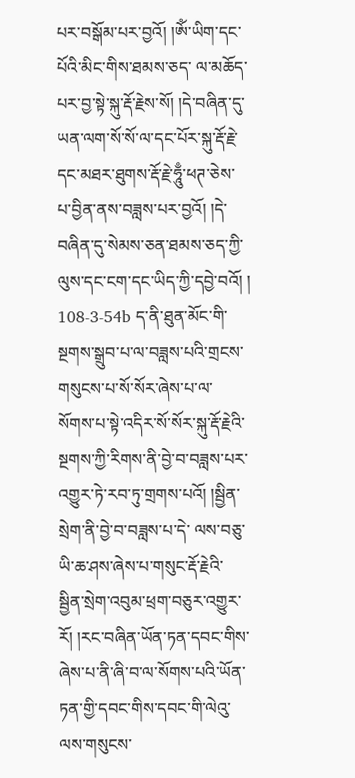པར་བསྒོམ་པར་བྱའོ། །ཨོཾ་ཡིག་དང་པོའི་མིང་གིས་ཐམས་ཅད་ ལ་མཆོད་པར་བྱ་སྟེ་སྐུ་རྡོ་རྗེས་སོ། །དེ་བཞིན་དུ་ཡན་ལག་སོ་སོ་ལ་དང་པོར་སྐུ་རྡོ་རྗེ་དང་མཐར་ཐུགས་རྡོ་རྗེ་ཧཱུྃ་ཕཊ་ཅེས་པ་བྱིན་ནས་བཟླས་པར་བྱའོ། །དེ་བཞིན་དུ་སེམས་ཅན་ཐམས་ཅད་ཀྱི་ལུས་དང་ངག་དང་ཡིད་ཀྱི་དབྱེ་བའོ། ། 108-3-54b ད་ནི་ཐུན་མོང་གི་སྔགས་སྒྲུབ་པ་ལ་བཟླས་པའི་གྲངས་གསུངས་པ་སོ་སོར་ཞེས་པ་ལ་སོགས་པ་སྟེ་འདིར་སོ་སོར་སྐུ་རྡོ་རྗེའི་སྔགས་ཀྱི་རིགས་ནི་བྱེ་བ་བཟླས་པར་འགྱུར་ཏེ་རབ་ཏུ་གྲགས་པའོ། །སྦྱིན་སྲེག་ནི་བྱེ་བ་བཟླས་པ་དེ་ ལས་བཅུ་ཡི་ཆ་ཤས་ཞེས་པ་གསུང་རྡོ་རྗེའི་སྦྱིན་སྲེག་འབུམ་ཕྲག་བཅུར་འགྱུར་རོ། །རང་བཞིན་ཡོན་ཏན་དབང་གིས་ཞེས་པ་ནི་ཞི་བ་ལ་སོགས་པའི་ཡོན་ཏན་གྱི་དབང་གིས་དབང་གི་ལེའུ་ལས་གསུངས་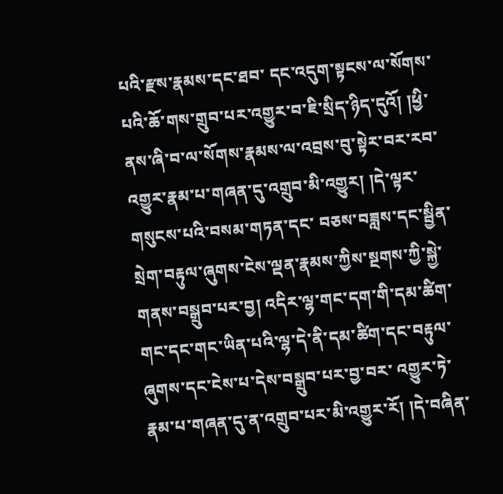པའི་རྫས་རྣམས་དང་ཐབ་ དང་འདུག་སྟངས་ལ་སོགས་པའི་ཆོ་གས་གྲུབ་པར་འགྱུར་བ་ཇི་སྲིད་ཉིད་དུའོ། །ཕྱི་ནས་ཞི་བ་ལ་སོགས་རྣམས་ལ་འབྲས་བུ་སྟེར་བར་རབ་འགྱུར་རྣམ་པ་གཞན་དུ་འགྲུབ་མི་འགྱུར། །དེ་ལྟར་གསུངས་པའི་བསམ་གཏན་དང་ བཅས་བཟླས་དང་སྦྱིན་སྲེག་བརྟུལ་ཞུགས་ངེས་ལྡན་རྣམས་ཀྱིས་སྔགས་ཀྱི་སྐྱེ་གནས་བསྒྲུབ་པར་བྱ། འདིར་ལྷ་གང་དག་གི་དམ་ཚིག་གང་དང་གང་ཡིན་པའི་ལྷ་དེ་ནི་དམ་ཚིག་དང་བརྟུལ་ཞུགས་དང་ངེས་པ་དེས་བསྒྲུབ་པར་བྱ་བར་ འགྱུར་ཏེ་རྣམ་པ་གཞན་དུ་ན་འགྲུབ་པར་མི་འགྱུར་རོ། །དེ་བཞིན་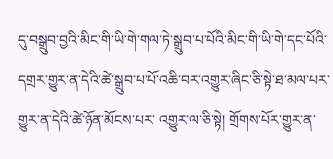དུ་བསྒྲུབ་བྱའི་མིང་གི་ཡི་གེ་གལ་ཏེ་སྒྲུབ་པ་པོའི་མིང་གི་ཡི་གེ་དང་པོའི་དགྲར་གྱུར་ན་དེའི་ཚེ་སྒྲུབ་པ་པོ་འཆི་བར་འགྱུར་ཞིང་ཅི་སྟེ་ཐ་མལ་པར་གྱུར་ན་དེའི་ཚེ་ཉོན་མོངས་པར་ འགྱུར་ལ་ཅི་སྟེ། གྲོགས་པོར་གྱུར་ན་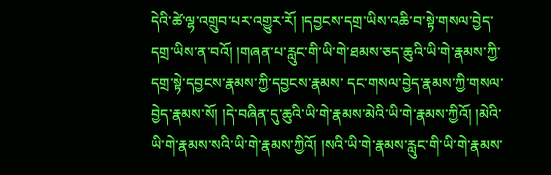དེའི་ཚེ་ལྷ་འགྲུབ་པར་འགྱུར་རོ། །དབྱངས་དགྲ་ཡིས་འཆི་བ་སྟེ་གསལ་བྱེད་དགྲ་ཡིས་ན་བའོ། །གཞན་པ་རླུང་གི་ཡི་གེ་ཐམས་ཅད་ཆུའི་ཡི་གེ་རྣམས་ཀྱི་དགྲ་སྟེ་དབྱངས་རྣམས་ཀྱི་དབྱངས་རྣམས་ དང་གསལ་བྱེད་རྣམས་ཀྱི་གསལ་བྱེད་རྣམས་སོ། །དེ་བཞིན་དུ་ཆུའི་ཡི་གེ་རྣམས་མེའི་ཡི་གེ་རྣམས་ཀྱིའོ། །མེའི་ཡི་གེ་རྣམས་སའི་ཡི་གེ་རྣམས་ཀྱིའོ། །སའི་ཡི་གེ་རྣམས་རླུང་གི་ཡི་གེ་རྣམས་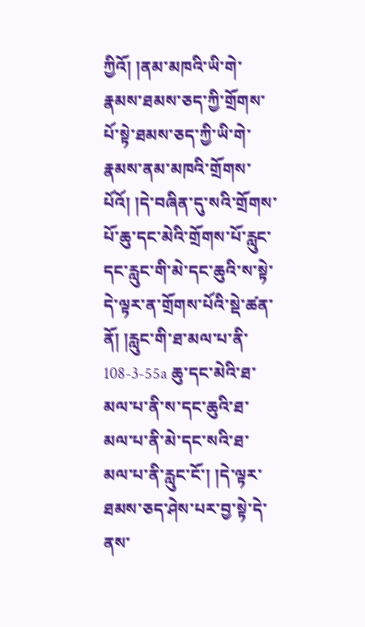ཀྱིའོ། །ནམ་མཁའི་ཡི་གེ་ རྣམས་ཐམས་ཅད་ཀྱི་གྲོགས་པོ་སྟེ་ཐམས་ཅད་ཀྱི་ཡི་གེ་རྣམས་ནམ་མཁའི་གྲོགས་པོའོ། །དེ་བཞིན་དུ་སའི་གྲོགས་པོ་ཆུ་དང་མེའི་གྲོགས་པོ་རླུང་དང་རླུང་གི་མེ་དང་ཆུའི་ས་སྟེ་དེ་ལྟར་ན་གྲོགས་པོའི་སྡེ་ཚན་ནོ། །རླུང་གི་ཐ་མལ་པ་ནི་ 108-3-55a ཆུ་དང་མེའི་ཐ་མལ་པ་ནི་ས་དང་ཆུའི་ཐ་མལ་པ་ནི་མེ་དང་སའི་ཐ་མལ་པ་ནི་རླུང་ངོ་། །དེ་ལྟར་ཐམས་ཅད་ཤེས་པར་བྱ་སྟེ་དེ་ནས་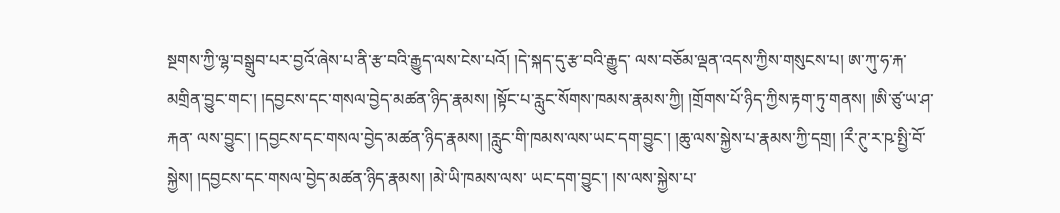སྔགས་ཀྱི་ལྷ་བསྒྲུབ་པར་བྱའོ་ཞེས་པ་ནི་རྩ་བའི་རྒྱུད་ལས་ངེས་པའོ། །དེ་སྐད་དུ་རྩ་བའི་རྒྱུད་ ལས་བཅོམ་ལྡན་འདས་ཀྱིས་གསུངས་པ། ཨ་ཀུ་ཧ་རྐ་མགྲིན་བྱུང་གང་། །དབྱངས་དང་གསལ་བྱེད་མཚན་ཉིད་རྣམས། །སྟོང་པ་རླུང་སོགས་ཁམས་རྣམས་ཀྱི། །གྲོགས་པོ་ཉིད་ཀྱིས་རྟག་ཏུ་གནས། །ཨི་ཙུ་ཡ་ཤ་རྐན་ ལས་བྱུང་། །དབྱངས་དང་གསལ་བྱེད་མཚན་ཉིད་རྣམས། །རླུང་གི་ཁམས་ལས་ཡང་དག་བྱུང་། །ཆུ་ལས་སྐྱེས་པ་རྣམས་ཀྱི་དགྲ། །རྀ་ཊུ་ར་ཥ་སྤྱི་བོ་སྐྱེས། །དབྱངས་དང་གསལ་བྱེད་མཚན་ཉིད་རྣམས། །མེ་ཡི་ཁམས་ལས་ ཡང་དག་བྱུང་། །ས་ལས་སྐྱེས་པ་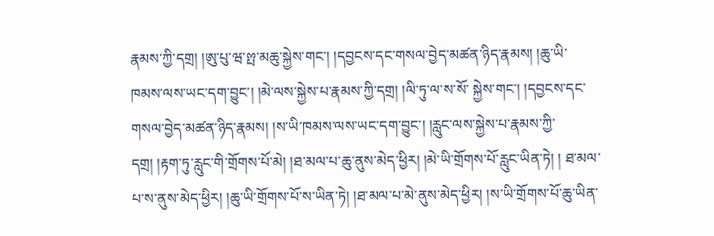རྣམས་ཀྱི་དགྲ། །ཨུ་པུ་ཝ་ྉྤ་མཆུ་སྐྱེས་གང་། །དབྱངས་དང་གསལ་བྱེད་མཚན་ཉིད་རྣམས། །ཆུ་ཡི་ཁམས་ལས་ཡང་དག་བྱུང་། །མེ་ལས་སྐྱེས་པ་རྣམས་ཀྱི་དགྲ། །ལི་ཏུ་ལ་ས་སོ་ སྐྱེས་གང་། །དབྱངས་དང་གསལ་བྱེད་མཚན་ཉིད་རྣམས། །ས་ཡི་ཁམས་ལས་ཡང་དག་བྱུང་། །རླུང་ལས་སྐྱེས་པ་རྣམས་ཀྱི་དགྲ། །རྟག་ཏུ་རླུང་གི་གྲོགས་པོ་མེ། །ཐ་མལ་པ་ཆུ་ནུས་མེད་ཕྱིར། །མེ་ཡི་གྲོགས་པོ་རླུང་ཡིན་ཏེ། ། ཐ་མལ་པ་ས་ནུས་མེད་ཕྱིར། །ཆུ་ཡི་གྲོགས་པོ་ས་ཡིན་ཏེ། །ཐ་མལ་པ་མེ་ནུས་མེད་ཕྱིར། །ས་ཡི་གྲོགས་པོ་ཆུ་ཡིན་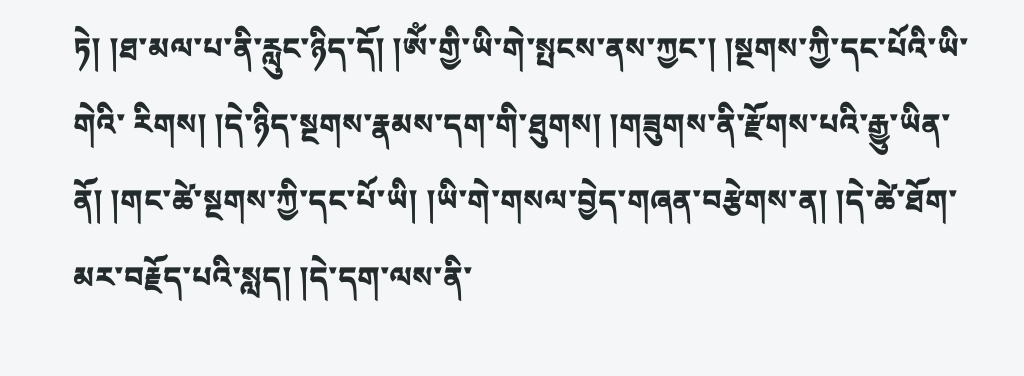ཏེ། །ཐ་མལ་པ་ནི་རླུང་ཉིད་དོ། །ཨོཾ་གྱི་ཡི་གེ་སྤངས་ནས་ཀྱང་། །སྔགས་ཀྱི་དང་པོའི་ཡི་གེའི་ རིགས། །དེ་ཉིད་སྔགས་རྣམས་དག་གི་ཐུགས། །གཟུགས་ནི་རྫོགས་པའི་རྒྱུ་ཡིན་ནོ། །གང་ཚེ་སྔགས་ཀྱི་དང་པོ་ཡི། །ཡི་གེ་གསལ་བྱེད་གཞན་བརྩེགས་ན། །དེ་ཚེ་ཐོག་མར་བརྗོད་པའི་སླད། །དེ་དག་ལས་ནི་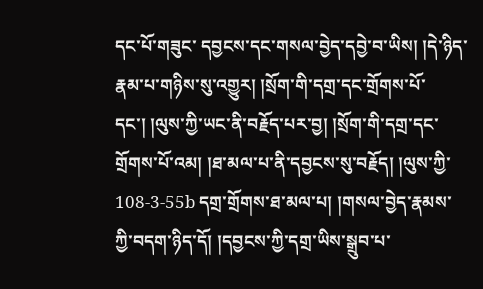དང་པོ་གཟུང་ དབྱངས་དང་གསལ་བྱེད་དབྱེ་བ་ཡིས། །དེ་ཉིད་རྣམ་པ་གཉིས་སུ་འགྱུར། །སྲོག་གི་དགྲ་དང་གྲོགས་པོ་དང་། །ལུས་ཀྱི་ཡང་ནི་བརྗོད་པར་བྱ། །སྲོག་གི་དགྲ་དང་གྲོགས་པོ་འམ། །ཐ་མལ་པ་ནི་དབྱངས་སུ་བརྗོད། །ལུས་ཀྱི་ 108-3-55b དགྲ་གྲོགས་ཐ་མལ་པ། །གསལ་བྱེད་རྣམས་ཀྱི་བདག་ཉིད་དོ། །དབྱངས་ཀྱི་དགྲ་ཡིས་སྒྲུབ་པ་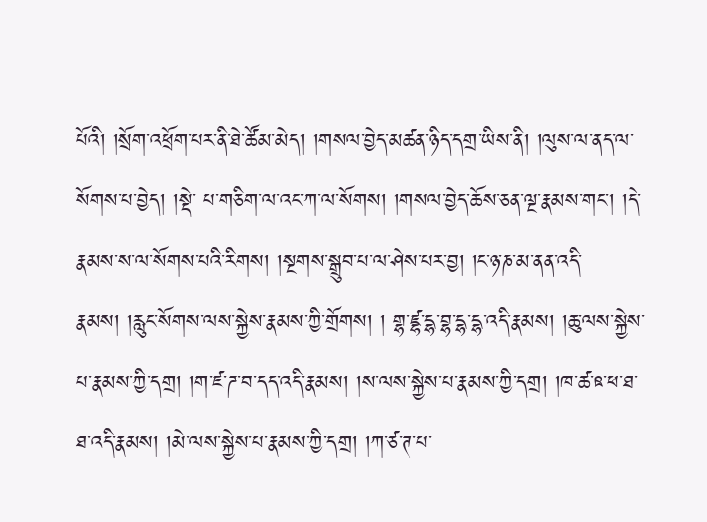པོའི། །སྲོག་འཕྲོག་པར་ནི་ཐེ་ཚོམ་མེད། །གསལ་བྱེད་མཚན་ཉིད་དགྲ་ཡིས་ནི། །ལུས་ལ་ནད་ལ་སོགས་པ་བྱེད། །སྡེ་ པ་གཅིག་ལ་འང་ཀ་ལ་སོགས། །གསལ་བྱེད་ཆོས་ཅན་ལྔ་རྣམས་གང་། །དེ་རྣམས་ས་ལ་སོགས་པའི་རིགས། །སྔགས་སྒྲུབ་པ་ལ་ཤེས་པར་བྱ། །ང་ཉ་ཎ་མ་ནན་འདི་རྣམས། །རླུང་སོགས་ལས་སྐྱེས་རྣམས་ཀྱི་གྲོགས། ། གྷ་ཛྷ་དྷ་བྷ་དྷ་དྷ་འདི་རྣམས། །ཆུ་ལས་སྐྱེས་པ་རྣམས་ཀྱི་དགྲ། །ག་ཛ་ཌ་བ་དད་འདི་རྣམས། །ས་ལས་སྐྱེས་པ་རྣམས་ཀྱི་དགྲ། །ཁ་ཚ་ཋ་ཕ་ཐ་ཐ་འདི་རྣམས། །མེ་ལས་སྐྱེས་པ་རྣམས་ཀྱི་དགྲ། །ཀ་ཙ་ཊ་པ་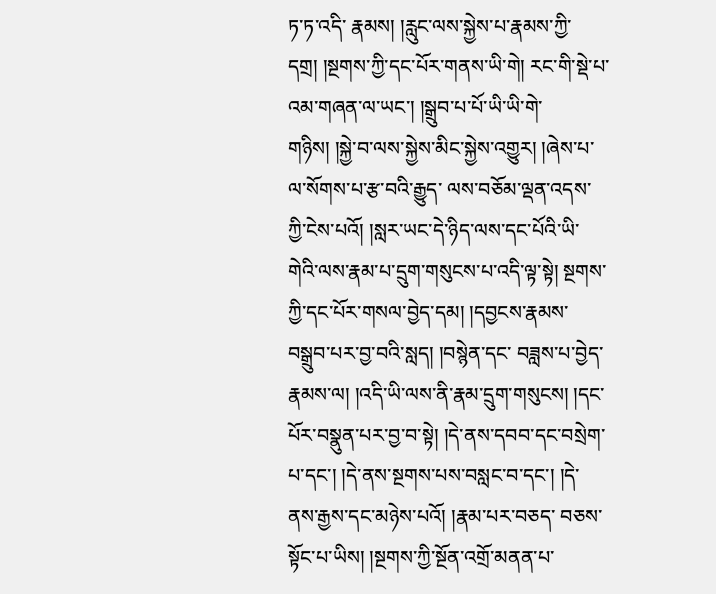ཏ་ཏ་འདི་ རྣམས། །རླུང་ལས་སྐྱེས་པ་རྣམས་ཀྱི་དགྲ། །སྔགས་ཀྱི་དང་པོར་གནས་ཡི་གེ། རང་གི་སྡེ་པ་འམ་གཞན་ལ་ཡང་། །སྒྲུབ་པ་པོ་ཡི་ཡི་གེ་གཉིས། །སྐྱེ་བ་ལས་སྐྱེས་མིང་སྐྱེས་འགྱུར། །ཞེས་པ་ལ་སོགས་པ་རྩ་བའི་རྒྱུད་ ལས་བཅོམ་ལྡན་འདས་ཀྱི་ངེས་པའོ། །སླར་ཡང་དེ་ཉིད་ལས་དང་པོའི་ཡི་གེའི་ལས་རྣམ་པ་དྲུག་གསུངས་པ་འདི་ལྟ་སྟེ། སྔགས་ཀྱི་དང་པོར་གསལ་བྱེད་དམ། །དབྱངས་རྣམས་བསྒྲུབ་པར་བྱ་བའི་སླད། །བསྙེན་དང་ བཟླས་པ་བྱེད་རྣམས་ལ། །འདི་ཡི་ལས་ནི་རྣམ་དྲུག་གསུངས། །དང་པོར་བསྣུན་པར་བྱ་བ་སྟེ། །དེ་ནས་དབབ་དང་བསྲེག་པ་དང་། །དེ་ནས་སྔགས་པས་བསླང་བ་དང་། །དེ་ནས་རྒྱས་དང་མཉེས་པའོ། །རྣམ་པར་བཅད་ བཅས་སྟོང་པ་ཡིས། །སྔགས་ཀྱི་སྔོན་འགྲོ་མནན་པ་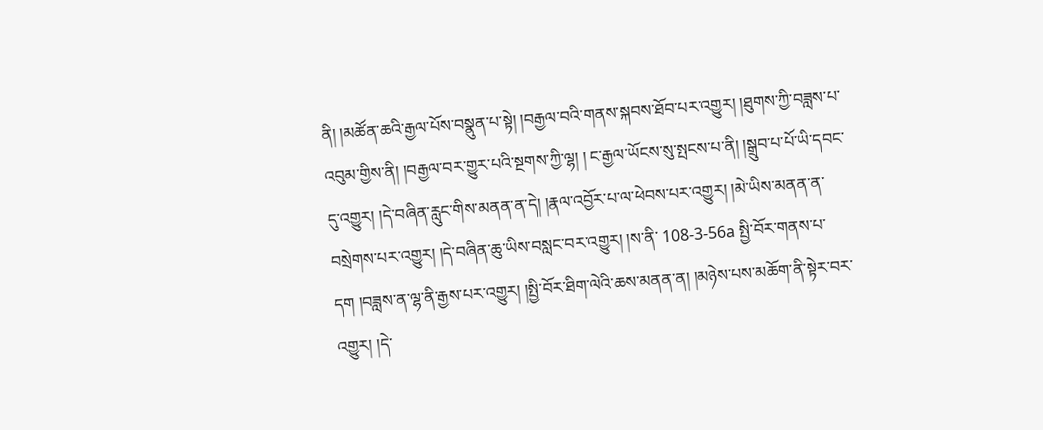ནི། །མཚོན་ཆའི་རྒྱལ་པོས་བསྣུན་པ་སྟེ། །བརྒྱལ་བའི་གནས་སྐབས་ཐོབ་པར་འགྱུར། །ཐུགས་ཀྱི་བཟླས་པ་འབུམ་གྱིས་ནི། །བརྒྱལ་བར་གྱུར་པའི་སྔགས་ཀྱི་ལྷ། ། ང་རྒྱལ་ཡོངས་སུ་སྤངས་པ་ནི། །སྒྲུབ་པ་པོ་ཡི་དབང་དུ་འགྱུར། །དེ་བཞིན་རླུང་གིས་མནན་ན་དེ། །རྣལ་འབྱོར་པ་ལ་ཕེབས་པར་འགྱུར། །མེ་ཡིས་མནན་ན་བསྲེགས་པར་འགྱུར། །དེ་བཞིན་ཆུ་ཡིས་བསླང་བར་འགྱུར། །ས་ནི་ 108-3-56a སྤྱི་བོར་གནས་པ་དག །བཟླས་ན་ལྷ་ནི་རྒྱས་པར་འགྱུར། །སྤྱི་བོར་ཐིག་ལེའི་ཆས་མནན་ན། །མཉེས་པས་མཆོག་ནི་སྟེར་བར་འགྱུར། །དེ་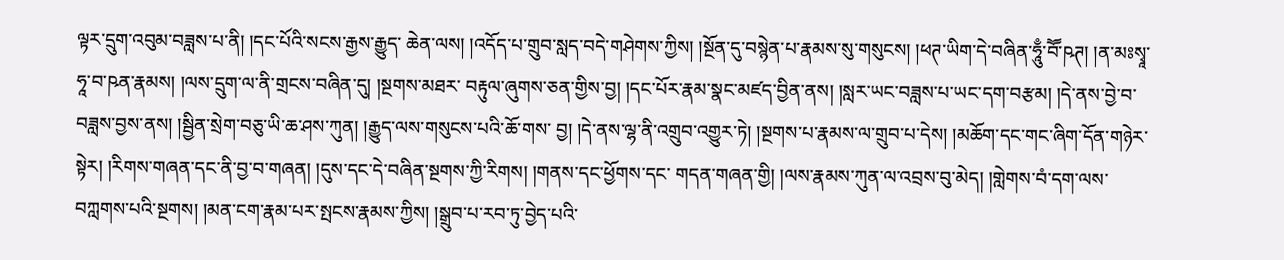ལྟར་དྲུག་འབུམ་བཟླས་པ་ནི། །དང་པོའི་སངས་རྒྱས་རྒྱུད་ ཆེན་ལས། །འདོད་པ་གྲུབ་སླད་བདེ་གཤེགས་ཀྱིས། །སྔོན་དུ་བསྙེན་པ་རྣམས་སུ་གསུངས། །ཕཊ་ཡིག་དེ་བཞིན་ཧཱུྃ་བཽ་ཥཊ། །ན་མཿསྭཱ་ཧཱ་བ་ཥན་རྣམས། །ལས་དྲུག་ལ་ནི་གྲངས་བཞིན་དུ། །སྔགས་མཐར་ བརྟུལ་ཞུགས་ཅན་གྱིས་བྱ། །དང་པོར་རྣམ་སྣང་མཛད་བྱིན་ནས། །སླར་ཡང་བཟླས་པ་ཡང་དག་བརྩམ། །དེ་ནས་བྱེ་བ་བཟླས་བྱས་ནས། །སྦྱིན་སྲེག་བཅུ་ཡི་ཆ་ཤས་ཀུན། །རྒྱུད་ལས་གསུངས་པའི་ཆོ་གས་ བྱ། །དེ་ནས་ལྷ་ནི་འགྲུབ་འགྱུར་ཏེ། །སྔགས་པ་རྣམས་ལ་གྲུབ་པ་དེས། །མཆོག་དང་གང་ཞིག་དོན་གཉེར་སྟེར། །རིགས་གཞན་དང་ནི་བྱ་བ་གཞན། །དུས་དང་དེ་བཞིན་སྔགས་ཀྱི་རིགས། །གནས་དང་ཕྱོགས་དང་ གདན་གཞན་གྱི། །ལས་རྣམས་ཀུན་ལ་འབྲས་བུ་མེད། །གླེགས་བཾ་དག་ལས་བཀླགས་པའི་སྔགས། །མན་ངག་རྣམ་པར་སྤངས་རྣམས་ཀྱིས། །སྒྲུབ་པ་རབ་ཏུ་བྱེད་པའི་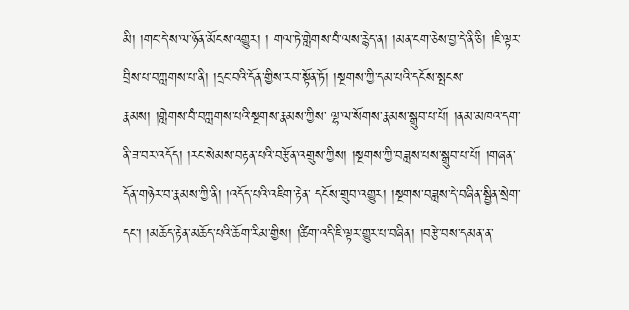མི། །གང་དེ་ས་ལ་ཉོན་མོངས་འགྱུར། ། གལ་ཏེ་གླེགས་བཾ་ལས་རྙེད་ན། །མན་ངག་ཅེས་བྱ་དེ་ནི་ཅི། །ཇི་ལྟར་བྲིས་པ་བཀླགས་པ་ནི། །དྲང་བའི་དོན་གྱིས་རབ་སྟོན་ཏོ། །སྔགས་ཀྱི་དམ་པའི་དངོས་སྤངས་རྣམས། །གླེགས་བཾ་བཀླགས་པའི་སྔགས་རྣམས་ཀྱིས་ ལྷ་ལ་སོགས་རྣམས་སྒྲུབ་པ་པོ། །ནམ་མཁའ་དག་ནི་ཟ་བར་འདོད། །རང་སེམས་བརྟན་པའི་བརྩོན་འགྲུས་ཀྱིས། །སྔགས་ཀྱི་བཟླས་པས་སྒྲུབ་པ་པོ། །གཞན་དོན་གཉེར་བ་རྣམས་ཀྱི་ནི། །འདོད་པའི་འཇིག་རྟེན་ དངོས་གྲུབ་འགྱུར། །སྔགས་བཟླས་དེ་བཞིན་སྦྱིན་སྲེག་དང་། །མཆོད་རྟེན་མཆོད་པའི་ཆོག་རིམ་གྱིས། །ཚིག་འདི་ཇི་ལྟར་གྱུར་པ་བཞིན། །བརྩེ་བས་དམན་ན་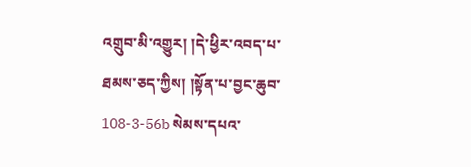འགྲུབ་མི་འགྱུར། །དེ་ཕྱིར་འབད་པ་ཐམས་ཅད་ཀྱིས། །སྟོན་པ་བྱང་ཆུབ་ 108-3-56b སེམས་དཔའ་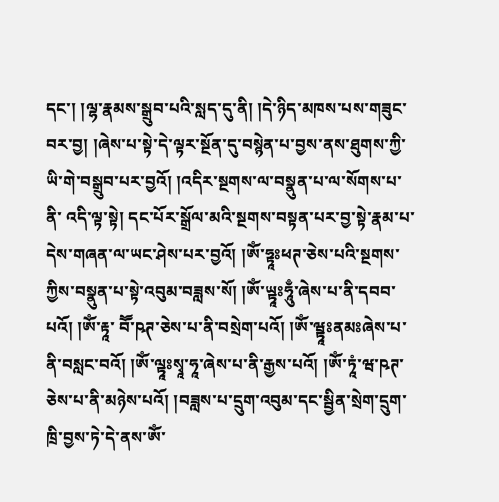དང་། །ལྷ་རྣམས་སྒྲུབ་པའི་སླད་དུ་ནི། །དེ་ཉིད་མཁས་པས་གཟུང་བར་བྱ། །ཞེས་པ་སྟེ་དེ་ལྟར་སྔོན་དུ་བསྙེན་པ་བྱས་ནས་ཐུགས་ཀྱི་ཡི་གེ་བསྒྲུབ་པར་བྱའོ། །འདིར་སྔགས་ལ་བསྣུན་པ་ལ་སོགས་པ་ནི་ འདི་ལྟ་སྟེ། དང་པོར་སྒྲོལ་མའི་སྔགས་བསྟན་པར་བྱ་སྟེ་རྣམ་པ་དེས་གཞན་ལ་ཡང་ཤེས་པར་བྱའོ། །ཨོཾ་ཧྟཱཿཕཊ་ཅེས་པའི་སྔགས་ཀྱིས་བསྣུན་པ་སྟེ་འབུམ་བཟླས་སོ། །ཨོཾ་ཡྟཱཿཧཱུྃ་ཞེས་པ་ནི་དབབ་པའོ། །ཨོཾ་རྟཱ་ བཽ་ཥཊ་ཅེས་པ་ནི་བསྲེག་པའོ། །ཨོཾ་ཝྟཱཿནམཿཞེས་པ་ནི་བསླང་བའོ། །ཨོཾ་ལྟཱཿསྭཱ་ཧཱ་ཞེས་པ་ནི་རྒྱས་པའོ། །ཨོཾ་ཏཱཾ་ཝ་ཥཊ་ཅེས་པ་ནི་མཉེས་པའོ། །བཟླས་པ་དྲུག་འབུམ་དང་སྦྱིན་སྲེག་དྲུག་ཁྲི་བྱས་ཏེ་དེ་ནས་ཨོཾ་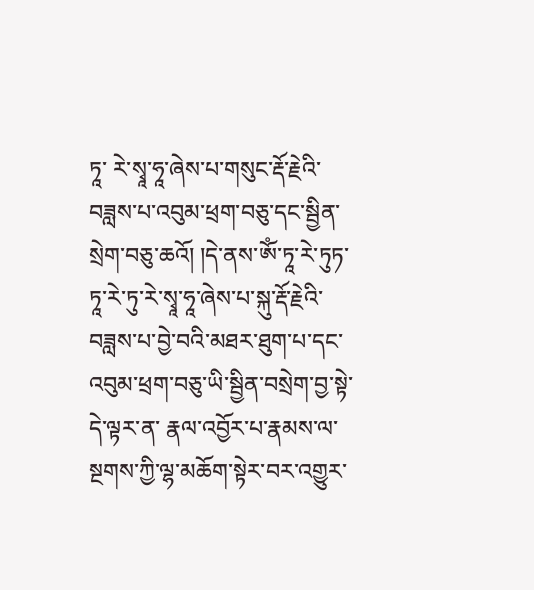ཏཱ་ རེ་སྭཱ་ཧཱ་ཞེས་པ་གསུང་རྡོ་རྗེའི་བཟླས་པ་འབུམ་ཕྲག་བཅུ་དང་སྦྱིན་སྲེག་བཅུ་ཆའོ། །དེ་ནས་ཨོཾ་ཏཱ་རེ་ཏུཏ་ཏཱ་རེ་ཏུ་རེ་སྭཱ་ཧཱ་ཞེས་པ་སྐུ་རྡོ་རྗེའི་བཟླས་པ་བྱེ་བའི་མཐར་ཐུག་པ་དང་འབུམ་ཕྲག་བཅུ་ཡི་སྦྱིན་བསྲེག་བྱ་སྟེ་དེ་ལྟར་ན་ རྣལ་འབྱོར་པ་རྣམས་ལ་སྔགས་ཀྱི་ལྷ་མཆོག་སྟེར་བར་འགྱུར་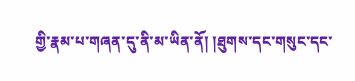གྱི་རྣམ་པ་གཞན་དུ་ནི་མ་ཡིན་ནོ། །ཐུགས་དང་གསུང་དང་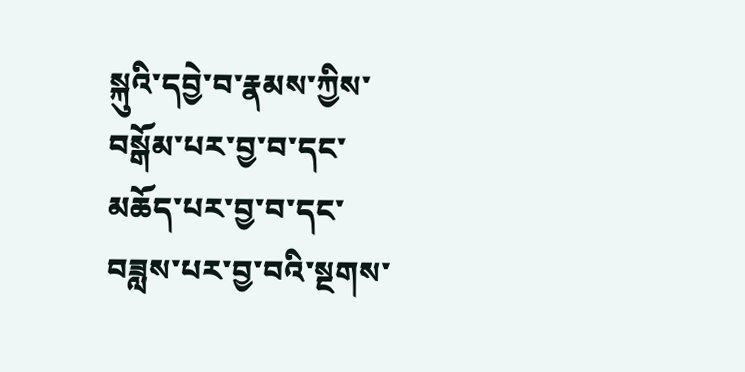སྐུའི་དབྱེ་བ་རྣམས་ཀྱིས་བསྒོམ་པར་བྱ་བ་དང་མཆོད་པར་བྱ་བ་དང་བཟླས་པར་བྱ་བའི་སྔགས་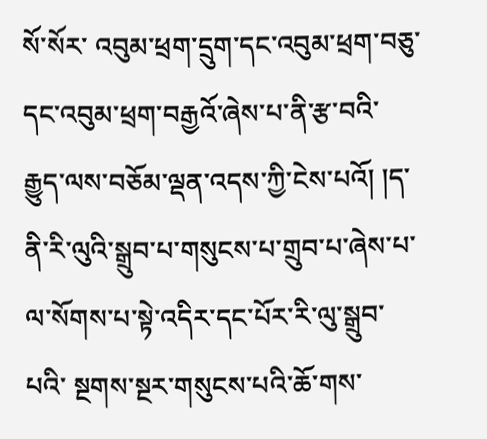སོ་སོར་ འབུམ་ཕྲག་དྲུག་དང་འབུམ་ཕྲག་བཅུ་དང་འབུམ་ཕྲག་བརྒྱའོ་ཞེས་པ་ནི་རྩ་བའི་རྒྱུད་ལས་བཅོམ་ལྡན་འདས་ཀྱི་ངེས་པའོ། །ད་ནི་རི་ལུའི་སྒྲུབ་པ་གསུངས་པ་གྲུབ་པ་ཞེས་པ་ལ་སོགས་པ་སྟེ་འདིར་དང་པོར་རི་ལུ་སྒྲུབ་པའི་ སྔགས་སྔར་གསུངས་པའི་ཆོ་གས་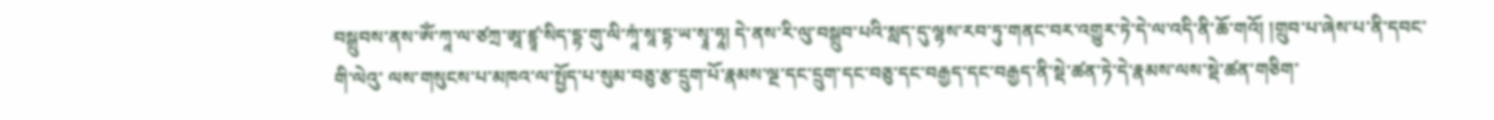བསྒྲུབས་ནས་ཨོཾ་ཀཱ་ལ་ཙཀྲ་ཨཱ་ཛྙཱ་སིད་དྷ་གུ་ལི་ཀཱཾ་སཱ་དྷ་ཡ་སྭཱ་ཧཱ། དེ་ནས་རི་ལུ་བསྒྲུབ་པའི་སླད་དུ་ལྷས་རབ་ཏུ་གནང་བར་འགྱུར་ཏེ་དེ་ལ་འདི་ནི་ཆོ་གའོ། །གྲུབ་པ་ཞེས་པ་ནི་དབང་གི་ལེའུ་ ལས་གསུངས་པ་མཁའ་ལ་སྤྱོད་པ་སུམ་བཅུ་རྩ་དྲུག་པོ་རྣམས་ལྔ་དང་དྲུག་དང་བཅུ་དང་བརྒྱད་དང་བརྒྱད་ནི་སྡེ་ཚན་ཏེ་དེ་རྣམས་ལས་སྡེ་ཚན་གཅིག་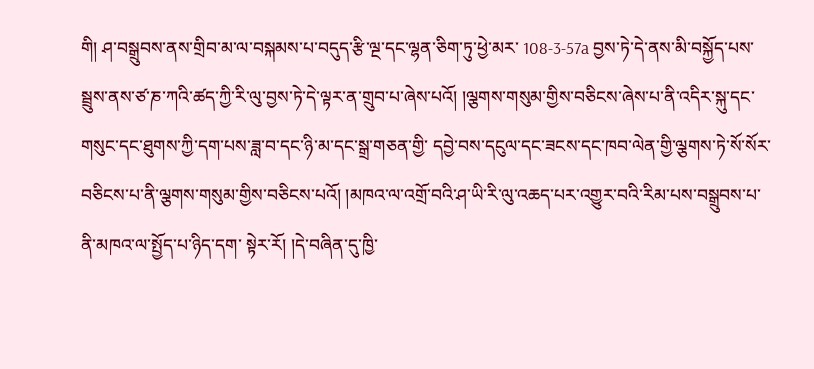གི། ཤ་བསྒྲུབས་ནས་གྲིབ་མ་ལ་བསྐམས་པ་བདུད་རྩི་ལྔ་དང་ལྷན་ཅིག་ཏུ་ཕྱེ་མར་ 108-3-57a བྱས་ཏེ་དེ་ནས་མི་བསྐྱོད་པས་སྦྲུས་ནས་ཙ་ཎ་ཀའི་ཚད་ཀྱི་རི་ལུ་བྱས་ཏེ་དེ་ལྟར་ན་གྲུབ་པ་ཞེས་པའོ། །ལྕགས་གསུམ་གྱིས་བཅིངས་ཞེས་པ་ནི་འདིར་སྐུ་དང་གསུང་དང་ཐུགས་ཀྱི་དག་པས་ཟླ་བ་དང་ཉི་མ་དང་སྒྲ་གཅན་གྱི་ དབྱེ་བས་དངུལ་དང་ཟངས་དང་ཁབ་ལེན་གྱི་ལྕགས་ཏེ་སོ་སོར་བཅིངས་པ་ནི་ལྕགས་གསུམ་གྱིས་བཅིངས་པའོ། །མཁའ་ལ་འགྲོ་བའི་ཤ་ཡི་རི་ལུ་འཆད་པར་འགྱུར་བའི་རིམ་པས་བསྒྲུབས་པ་ནི་མཁའ་ལ་སྤྱོད་པ་ཉིད་དག་ སྟེར་རོ། །དེ་བཞིན་དུ་ཁྱི་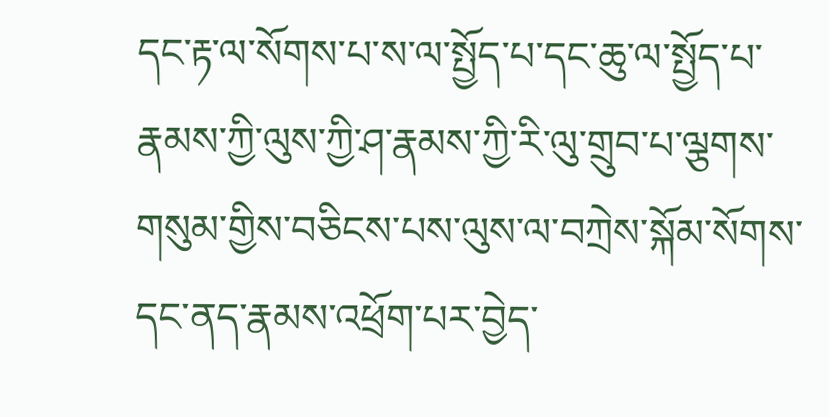དང་རྟ་ལ་སོགས་པ་ས་ལ་སྤྱོད་པ་དང་ཆུ་ལ་སྤྱོད་པ་རྣམས་ཀྱི་ལུས་ཀྱི་ཤ་རྣམས་ཀྱི་རི་ལུ་གྲུབ་པ་ལྕགས་གསུམ་གྱིས་བཅིངས་པས་ལུས་ལ་བཀྲེས་སྐོམ་སོགས་དང་ནད་རྣམས་འཕྲོག་པར་བྱེད་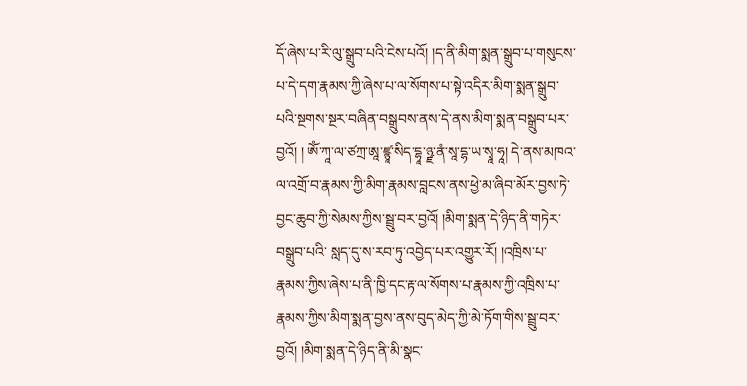དོ་ཞེས་པ་རི་ལུ་སྒྲུབ་པའི་ངེས་པའོ། །ད་ནི་མིག་སྨན་སྒྲུབ་པ་གསུངས་པ་དེ་དག་རྣམས་ཀྱི་ཞེས་པ་ལ་སོགས་པ་སྟེ་འདིར་མིག་སྨན་སྒྲུབ་པའི་སྔགས་སྔར་བཞིན་བསྒྲུབས་ནས་དེ་ནས་མིག་སྨན་བསྒྲུབ་པར་བྱའོ། ། ཨོཾ་ཀཱ་ལ་ཙཀྲ་ཨཱ་ཛྙཱ་སིད་དྷཱ་ཉྫ་ནཾ་སཱ་དྷ་ཡ་སྭཱ་ཧཱ། དེ་ནས་མཁའ་ལ་འགྲོ་བ་རྣམས་ཀྱི་མིག་རྣམས་བླངས་ནས་ཕྱེ་མ་ཞིབ་མོར་བྱས་ཏེ་བྱང་ཆུབ་ཀྱི་སེམས་ཀྱིས་སྦྲུ་བར་བྱའོ། །མིག་སྨན་དེ་ཉིད་ནི་གཏེར་བསྒྲུབ་པའི་ སླད་དུ་ས་རབ་ཏུ་འབྱེད་པར་འགྱུར་རོ། །འཁྲིས་པ་རྣམས་ཀྱིས་ཞེས་པ་ནི་ཁྱི་དང་རྟ་ལ་སོགས་པ་རྣམས་ཀྱི་འཁྲིས་པ་རྣམས་ཀྱིས་མིག་སྨན་བྱས་ནས་བུད་མེད་ཀྱི་མེ་ཏོག་གིས་སྦྲུ་བར་བྱའོ། །མིག་སྨན་དེ་ཉིད་ནི་མི་སྣང་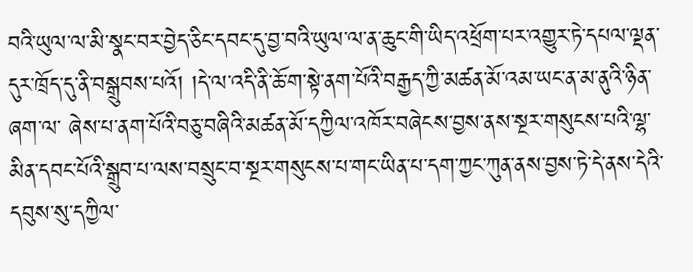བའི་ཡུལ་ལ་མི་སྣང་བར་བྱེད་ཅིང་དབང་དུ་བྱ་བའི་ཡུལ་ལ་ན་ཆུང་གི་ཡིད་འཕྲོག་པར་འགྱུར་ཏེ་དཔལ་ལྡན་དུར་ཁྲོད་དུ་ནི་བསྒྲུབས་པའོ། །དེ་ལ་འདི་ནི་ཆོ་ག་སྟེ་ནག་པོའི་བརྒྱད་ཀྱི་མཚན་མོ་འམ་ཡང་ན་མ་ནུའི་ཉིན་ཞག་ལ་ ཞེས་པ་ནག་པོའི་བཅུ་བཞིའི་མཚན་མོ་དཀྱིལ་འཁོར་བཞེངས་བྱས་ནས་སྔར་གསུངས་པའི་ལྷ་མིན་དབང་པོའི་སྒྲུབ་པ་ལས་བསྲུང་བ་སྔར་གསུངས་པ་གང་ཡིན་པ་དག་ཀྱང་ཀུན་ནས་བྱས་ཏེ་དེ་ནས་དེའི་དབུས་སུ་དཀྱིལ་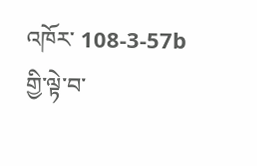འཁོར་ 108-3-57b གྱི་ལྟེ་བ་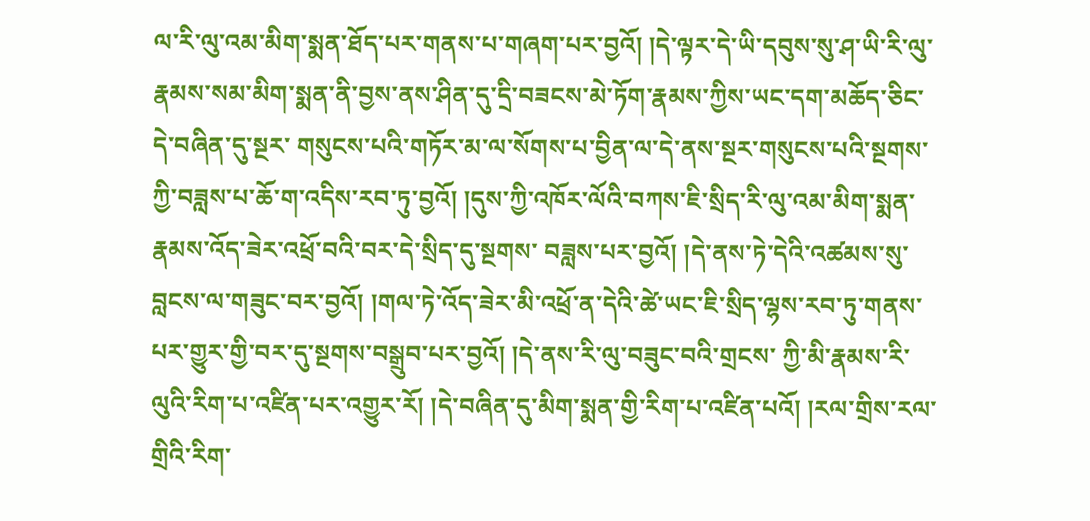ལ་རི་ལུ་འམ་མིག་སྨན་ཐོད་པར་གནས་པ་གཞག་པར་བྱའོ། །དེ་ལྟར་དེ་ཡི་དབུས་སུ་ཤ་ཡི་རི་ལུ་རྣམས་སམ་མིག་སྨན་ནི་བྱས་ནས་ཤིན་དུ་དྲི་བཟངས་མེ་ཏོག་རྣམས་ཀྱིས་ཡང་དག་མཆོད་ཅིང་དེ་བཞིན་དུ་སྔར་ གསུངས་པའི་གཏོར་མ་ལ་སོགས་པ་བྱིན་ལ་དེ་ནས་སྔར་གསུངས་པའི་སྔགས་ཀྱི་བཟླས་པ་ཆོ་ག་འདིས་རབ་ཏུ་བྱའོ། །དུས་ཀྱི་འཁོར་ལོའི་བཀས་ཇི་སྲིད་རི་ལུ་འམ་མིག་སྨན་རྣམས་འོད་ཟེར་འཕྲོ་བའི་བར་དེ་སྲིད་དུ་སྔགས་ བཟླས་པར་བྱའོ། །དེ་ནས་ཏེ་དེའི་འཚམས་སུ་བླངས་ལ་གཟུང་བར་བྱའོ། །གལ་ཏེ་འོད་ཟེར་མི་འཕྲོ་ན་དེའི་ཚེ་ཡང་ཇི་སྲིད་ལྷས་རབ་ཏུ་གནས་པར་གྱུར་གྱི་བར་དུ་སྔགས་བསྒྲུབ་པར་བྱའོ། །དེ་ནས་རི་ལུ་བཟུང་བའི་གྲངས་ ཀྱི་མི་རྣམས་རི་ལུའི་རིག་པ་འཛིན་པར་འགྱུར་རོ། །དེ་བཞིན་དུ་མིག་སྨན་གྱི་རིག་པ་འཛིན་པའོ། །རལ་གྲིས་རལ་གྲིའི་རིག་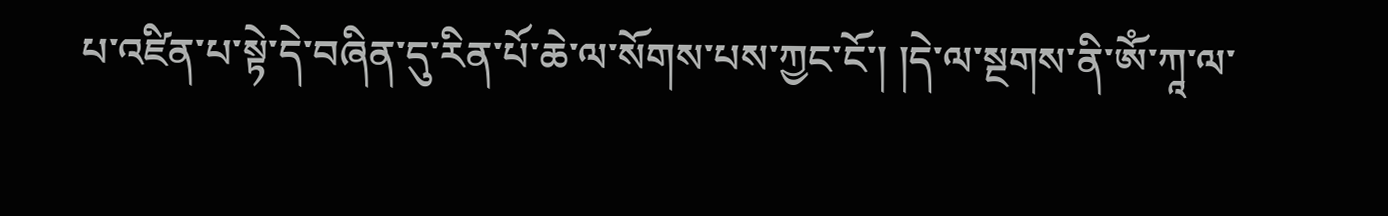པ་འཛིན་པ་སྟེ་དེ་བཞིན་དུ་རིན་པོ་ཆེ་ལ་སོགས་པས་ཀྱང་ངོ་། །དེ་ལ་སྔགས་ནི་ཨོཾ་ཀཱ་ལ་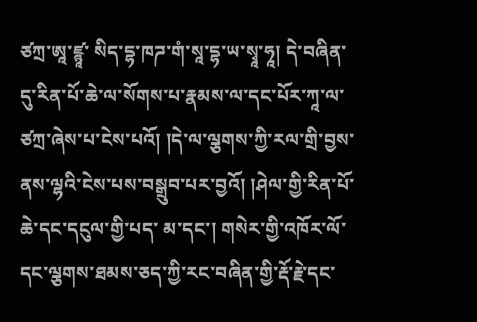ཙཀྲ་ཨཱ་ཛྙཱ་ སིད་དྷ་ཁཌ་གཾ་སཱ་དྷ་ཡ་སྭཱ་ཧཱ། དེ་བཞིན་དུ་རིན་པོ་ཆེ་ལ་སོགས་པ་རྣམས་ལ་དང་པོར་ཀཱ་ལ་ཙཀྲ་ཞེས་པ་ངེས་པའོ། །དེ་ལ་ལྕགས་ཀྱི་རལ་གྲི་བྱས་ནས་ལྷའི་ངེས་པས་བསྒྲུབ་པར་བྱའོ། །ཤེལ་གྱི་རིན་པོ་ཆེ་དང་དངུལ་གྱི་པད་ མ་དང་། གསེར་གྱི་འཁོར་ལོ་དང་ལྕགས་ཐམས་ཅད་ཀྱི་རང་བཞིན་གྱི་རྡོ་རྗེ་དང་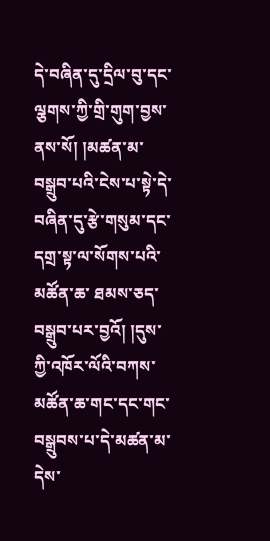དེ་བཞིན་དུ་དྲིལ་བུ་དང་ལྕགས་ཀྱི་གྲི་གུག་བྱས་ནས་སོ། །མཚན་མ་བསྒྲུབ་པའི་ངེས་པ་སྟེ་དེ་བཞིན་དུ་རྩེ་གསུམ་དང་དགྲ་སྟ་ལ་སོགས་པའི་མཚོན་ཆ་ ཐམས་ཅད་བསྒྲུབ་པར་བྱའོ། །དུས་ཀྱི་འཁོར་ལོའི་བཀས་མཚོན་ཆ་གང་དང་གང་བསྒྲུབས་པ་དེ་མཚན་མ་དེས་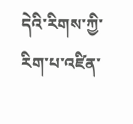དེའི་རིགས་ཀྱི་རིག་པ་འཛིན་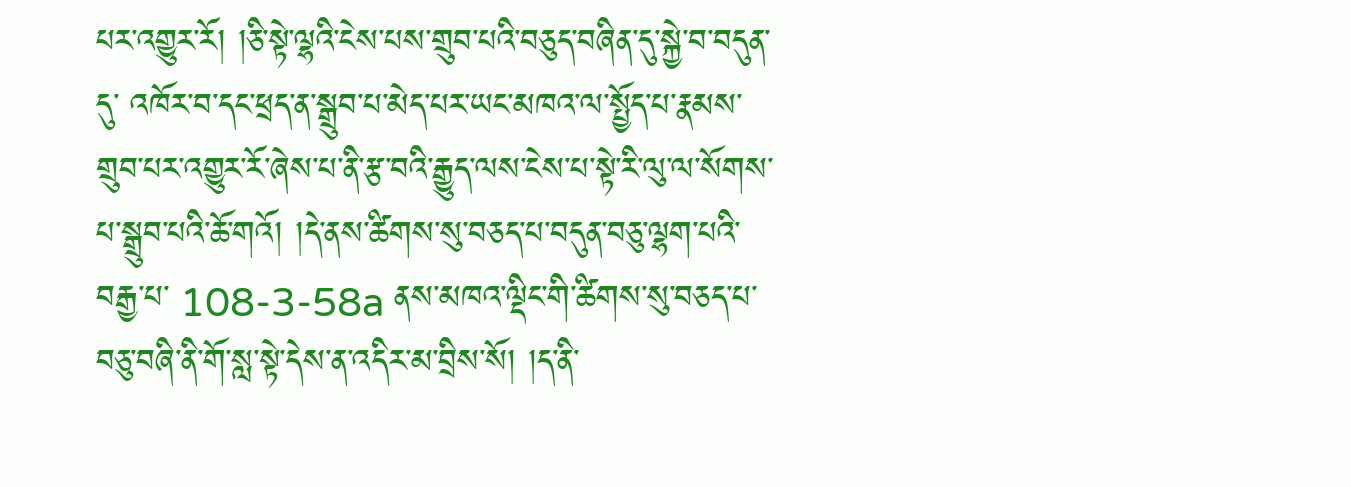པར་འགྱུར་རོ། །ཅི་སྟེ་ལྷའི་ངེས་པས་གྲུབ་པའི་བཅུད་བཞིན་དུ་སྐྱེ་བ་བདུན་དུ་ འཁོར་བ་དང་ཕྲད་ན་སྒྲུབ་པ་མེད་པར་ཡང་མཁའ་ལ་སྤྱོད་པ་རྣམས་གྲུབ་པར་འགྱུར་རོ་ཞེས་པ་ནི་རྩ་བའི་རྒྱུད་ལས་ངེས་པ་སྟེ་རི་ལུ་ལ་སོགས་པ་སྒྲུབ་པའི་ཆོ་གའོ། །དེ་ནས་ཚིགས་སུ་བཅད་པ་བདུན་བཅུ་ལྷག་པའི་བརྒྱ་པ་ 108-3-58a ནས་མཁའ་ལྡིང་གི་ཚིགས་སུ་བཅད་པ་བཅུ་བཞི་ནི་གོ་སླ་སྟེ་དེས་ན་འདིར་མ་བྲིས་སོ། །ད་ནི་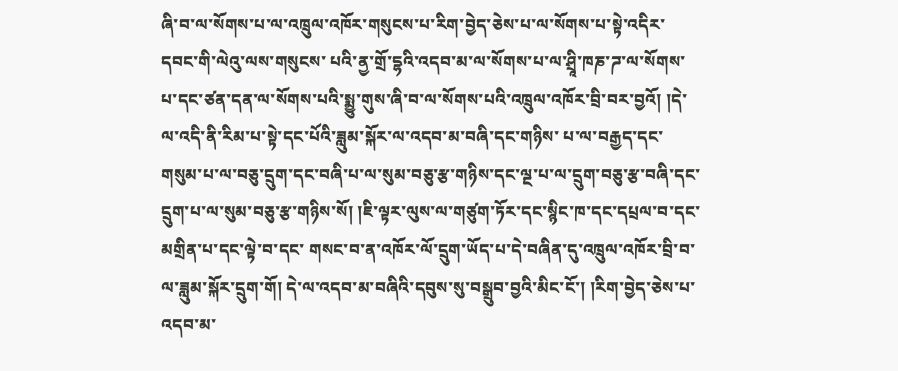ཞི་བ་ལ་སོགས་པ་ལ་འཁྲུལ་འཁོར་གསུངས་པ་རིག་བྱེད་ཅེས་པ་ལ་སོགས་པ་སྟེ་འདིར་དབང་གི་ལེའུ་ལས་གསུངས་ པའི་ནྱ་གྲོ་དྷའི་འདབ་མ་ལ་སོགས་པ་ལ་ཤྲཱི་ཁཎ་ཌ་ལ་སོགས་པ་དང་ཙན་དན་ལ་སོགས་པའི་སྨྱུ་གུས་ཞི་བ་ལ་སོགས་པའི་འཁྲུལ་འཁོར་བྲི་བར་བྱའོ། །དེ་ལ་འདི་ནི་རིམ་པ་སྟེ་དང་པོའི་ཟླུམ་སྐོར་ལ་འདབ་མ་བཞི་དང་གཉིས་ པ་ལ་བརྒྱད་དང་གསུམ་པ་ལ་བཅུ་དྲུག་དང་བཞི་པ་ལ་སུམ་བཅུ་རྩ་གཉིས་དང་ལྔ་པ་ལ་དྲུག་བཅུ་རྩ་བཞི་དང་དྲུག་པ་ལ་སུམ་བཅུ་རྩ་གཉིས་སོ། །ཇི་ལྟར་ལུས་ལ་གཙུག་ཏོར་དང་སྙིང་ཁ་དང་དཔྲལ་བ་དང་མགྲིན་པ་དང་ལྟེ་བ་དང་ གསང་བ་ན་འཁོར་ལོ་དྲུག་ཡོད་པ་དེ་བཞིན་དུ་འཁྲུལ་འཁོར་བྲི་བ་ལ་ཟླུམ་སྐོར་དྲུག་གོ། དེ་ལ་འདབ་མ་བཞིའི་དབུས་སུ་བསྒྲུབ་བྱའི་མིང་ངོ་། །རིག་བྱེད་ཅེས་པ་འདབ་མ་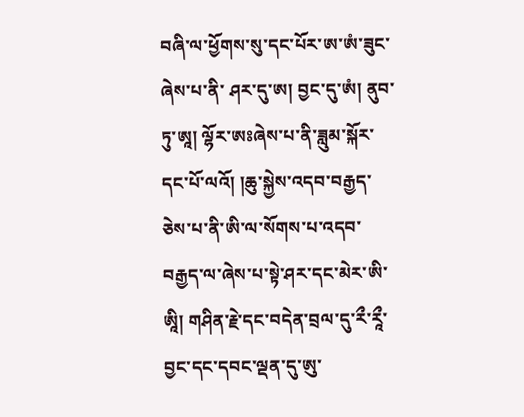བཞི་ལ་ཕྱོགས་སུ་དང་པོར་ཨ་ཨཾ་ཟུང་ཞེས་པ་ནི་ ཤར་དུ་ཨ། བྱང་དུ་ཨཾ། ནུབ་ཏུ་ཨཱ། ལྷོར་ཨཿཞེས་པ་ནི་ཟླུམ་སྐོར་དང་པོ་ལའོ། །ཆུ་སྐྱེས་འདབ་བརྒྱད་ཅེས་པ་ནི་ཨི་ལ་སོགས་པ་འདབ་བརྒྱད་ལ་ཞེས་པ་སྟེ་ཤར་དང་མེར་ཨི་ཨཱི། གཤིན་རྗེ་དང་བདེན་བྲལ་དུ་རྀ་རཱྀ་ བྱང་དང་དབང་ལྡན་དུ་ཨུ་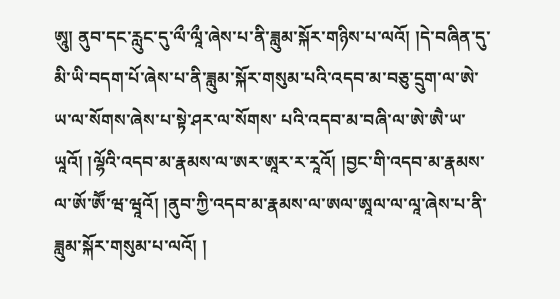ཨཱུ། ནུབ་དང་རླུང་དུ་ལྀ་ལཱྀ་ཞེས་པ་ནི་ཟླུམ་སྐོར་གཉིས་པ་ལའོ། །དེ་བཞིན་དུ་མི་ཡི་བདག་པོ་ཞེས་པ་ནི་ཟླུམ་སྐོར་གསུམ་པའི་འདབ་མ་བཅུ་དྲུག་ལ་ཨེ་ཡ་ལ་སོགས་ཞེས་པ་སྟེ་ཤར་ལ་སོགས་ པའི་འདབ་མ་བཞི་ལ་ཨེ་ཨཻ་ཡ་ཡཱའོ། །ལྷོའི་འདབ་མ་རྣམས་ལ་ཨར་ཨཱར་ར་རཱའོ། །བྱང་གི་འདབ་མ་རྣམས་ལ་ཨོ་ཨཽ་ཝ་ཝཱའོ། །ནུབ་ཀྱི་འདབ་མ་རྣམས་ལ་ཨལ་ཨཱལ་ལ་ལཱ་ཞེས་པ་ནི་ཟླུམ་སྐོར་གསུམ་པ་ལའོ། །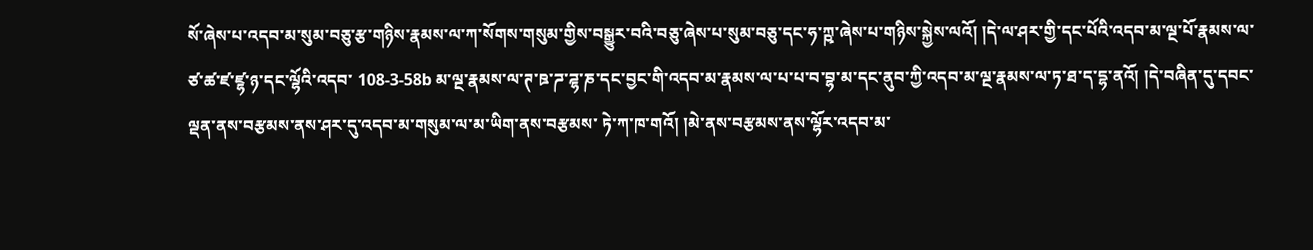སོ་ཞེས་པ་འདབ་མ་སུམ་བཅུ་རྩ་གཉིས་རྣམས་ལ་ཀ་སོགས་གསུམ་གྱིས་བསྒྱུར་བའི་བཅུ་ཞེས་པ་སུམ་བཅུ་དང་ཧ་ཀྵ་ཞེས་པ་གཉིས་སྐྱེས་ལའོ། །དེ་ལ་ཤར་གྱི་དང་པོའི་འདབ་མ་ལྔ་པོ་རྣམས་ལ་ཙ་ཚ་ཛ་ཛྷ་ཉ་དང་ལྷོའི་འདབ་ 108-3-58b མ་ལྔ་རྣམས་ལ་ཊ་ཋ་ཌ་ཌྷ་ཎ་དང་བྱང་གི་འདབ་མ་རྣམས་ལ་པ་པ་བ་བྷ་མ་དང་ནུབ་ཀྱི་འདབ་མ་ལྔ་རྣམས་ལ་ཏ་ཐ་ད་དྷ་ནའོ། །དེ་བཞིན་དུ་དབང་ལྡན་ནས་བརྩམས་ནས་ཤར་དུ་འདབ་མ་གསུམ་ལ་མ་ཡིག་ནས་བརྩམས་ ཏེ་ཀ་ཁ་གའོ། །མེ་ནས་བརྩམས་ནས་ལྷོར་འདབ་མ་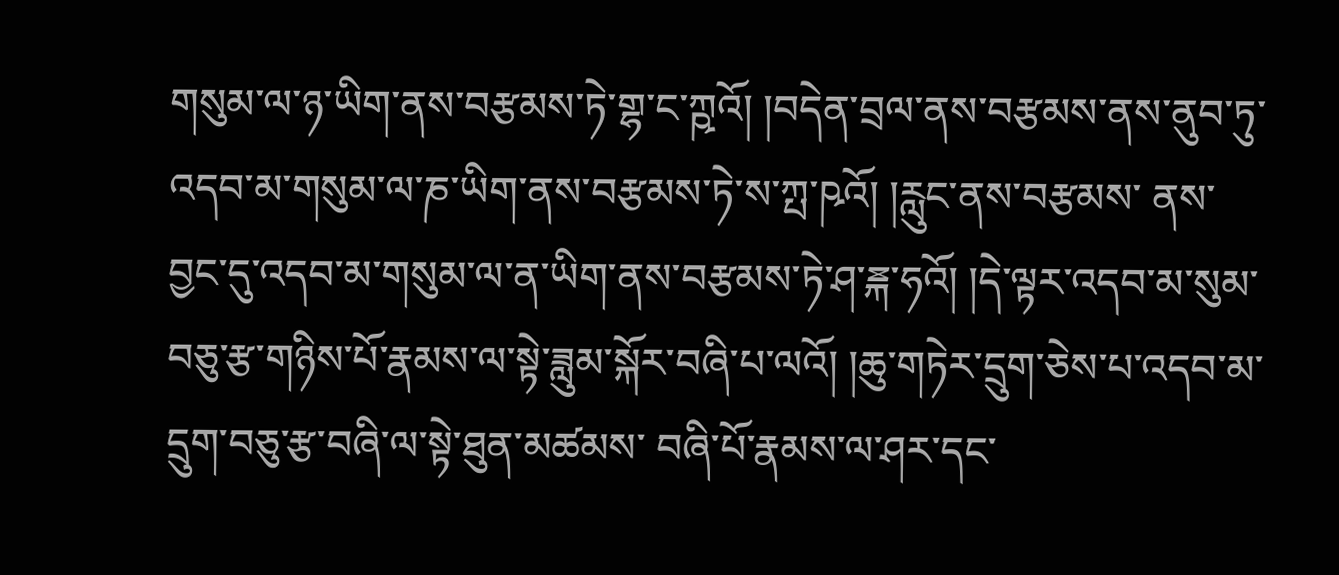གསུམ་ལ་ཉ་ཡིག་ནས་བརྩམས་ཏེ་གྷ་ང་ཀྵའོ། །བདེན་བྲལ་ནས་བརྩམས་ནས་ནུབ་ཏུ་འདབ་མ་གསུམ་ལ་ཎ་ཡིག་ནས་བརྩམས་ཏེ་ས་ཀྤ་ཥའོ། །རླུང་ནས་བརྩམས་ ནས་བྱང་དུ་འདབ་མ་གསུམ་ལ་ན་ཡིག་ནས་བརྩམས་ཏེ་ཤ་ྈྐ་ཧའོ། །དེ་ལྟར་འདབ་མ་སུམ་བཅུ་རྩ་གཉིས་པོ་རྣམས་ལ་སྟེ་ཟླུམ་སྐོར་བཞི་པ་ལའོ། །ཆུ་གཏེར་དྲུག་ཅེས་པ་འདབ་མ་དྲུག་བཅུ་རྩ་བཞི་ལ་སྟེ་ཐུན་མཚམས་ བཞི་པོ་རྣམས་ལ་ཤར་དང་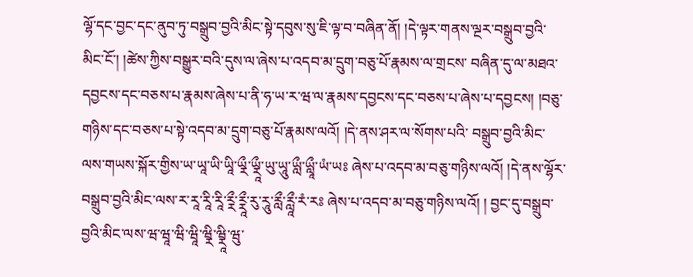ལྷོ་དང་བྱང་དང་ནུབ་ཏུ་བསྒྲུབ་བྱའི་མིང་སྟེ་དབུས་སུ་ཇི་ལྟ་བ་བཞིན་ནོ། །དེ་ལྟར་གནས་ལྔར་བསྒྲུབ་བྱའི་མིང་ངོ་། །ཚེས་ཀྱིས་བསྒྱུར་བའི་དུས་ལ་ཞེས་པ་འདབ་མ་དྲུག་བཅུ་པོ་རྣམས་ལ་གྲངས་ བཞིན་དུ་ལ་མཐའ་དབྱངས་དང་བཅས་པ་རྣམས་ཞེས་པ་ནི་ཧ་ཡ་ར་ཝ་ལ་རྣམས་དབྱངས་དང་བཅས་པ་ཞེས་པ་དབྱངས། །བཅུ་གཉིས་དང་བཅས་པ་སྟེ་འདབ་མ་དྲུག་བཅུ་པོ་རྣམས་ལའོ། །དེ་ནས་ཤར་ལ་སོགས་པའི་ བསྒྲུབ་བྱའི་མིང་ལས་གཡས་སྐོར་གྱིས་ཡ་ཡཱ་ཡི་ཡཱི་ཡྼྀ་ཡྼཱྀ་ཡུ་ཡཱུ་ཡླྀ་ཡླཱྀ་ཡཾ་ཡཿ ཞེས་པ་འདབ་མ་བཅུ་གཉིས་ལའོ། །དེ་ནས་ལྷོར་བསྒྲུབ་བྱའི་མིང་ལས་ར་རཱ་རཱི་རཱི་ཪྼྀ་ཪྼཱྀ་རུ་རཱུ་རླྀ་ཪླཱྀ་རཾ་རཿ ཞེས་པ་འདབ་མ་བཅུ་གཉིས་ལའོ། ། བྱང་དུ་བསྒྲུབ་བྱའི་མིང་ལས་ཝ་ཝཱ་ཝི་ཝཱི་ཝྼི་ཝྼཱི་ཝུ་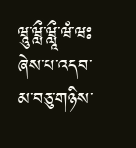ཝཱུ་ཝླྀ་ཝླཱྀ་ཝཾ་ཝཿ ཞེས་པ་འདབ་མ་བཅུ་གཉིས་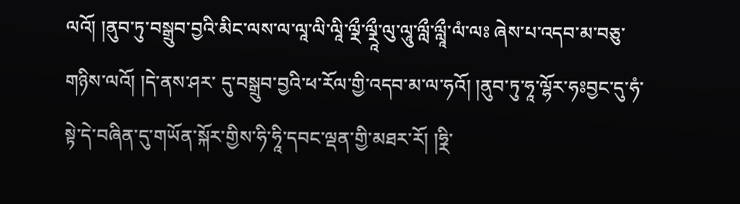ལའོ། །ནུབ་ཏུ་བསྒྲུབ་བྱའི་མིང་ལས་ལ་ལཱ་ལི་ལཱི་ལྼྀ་ལྼཱྀ་ལུ་ལཱུ་ལླྀ་ལླཱྀ་ལཾ་ལཿ ཞེས་པ་འདབ་མ་བཅུ་གཉིས་ལའོ། །དེ་ནས་ཤར་ དུ་བསྒྲུབ་བྱའི་ཕ་རོལ་གྱི་འདབ་མ་ལ་ཧའོ། །ནུབ་ཏུ་ཧཱ་ལྷོར་ཧཿབྱང་དུ་ཧཾ་སྟེ་དེ་བཞིན་དུ་གཡོན་སྐོར་གྱིས་ཧི་ཧཱི་དབང་ལྡན་གྱི་མཐར་རོ། །ཧྼི་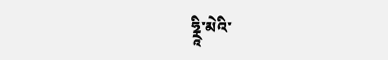ཧྼཱི་མེའི་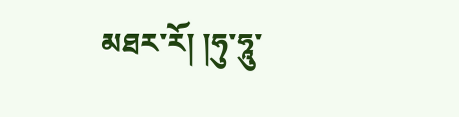མཐར་རོ། །ཧུ་ཧཱུ་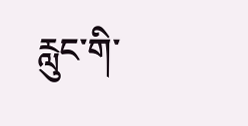རླུང་གི་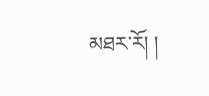མཐར་རོ། །